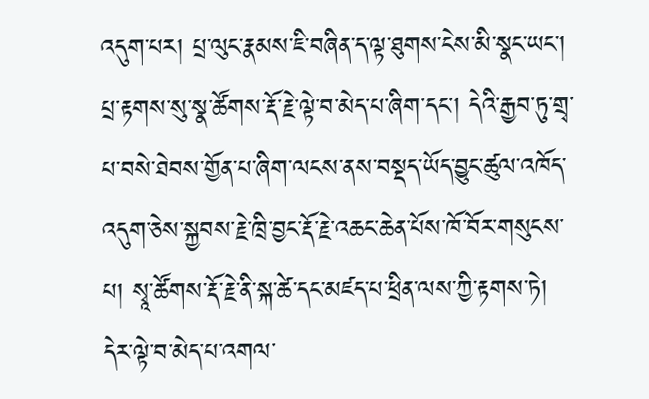འདུག་པར། པྲ་ལུང་རྣམས་ཇི་བཞིན་ད་ལྟ་ཐུགས་ངེས་མི་སྣང་ཡང་། པྲ་རྟགས་སུ་སྣ་ཚོགས་རྡོ་རྗེ་ལྟེ་བ་མེད་པ་ཞིག་དང་། དེའི་རྒྱབ་ཏུ་གྲྭ་པ་བསེ་ཐེབས་གྱོན་པ་ཞིག་ལངས་ནས་བསྡད་ཡོད་བྱུང་ཚུལ་འཁོད་འདུག་ཅེས་སྐྱབས་རྗེ་ཁྲི་བྱང་རྡོ་རྗེ་འཆང་ཆེན་པོས་ཁོ་བོར་གསུངས་པ། སྭཱ་ཚོགས་རྡོ་རྗེ་ནི་སྐ་ཚེ་དང་མཛད་པ་ཕྲིན་ལས་ཀྱི་རྟགས་ཏེ། དེར་ལྟེ་བ་མེད་པ་འགལ་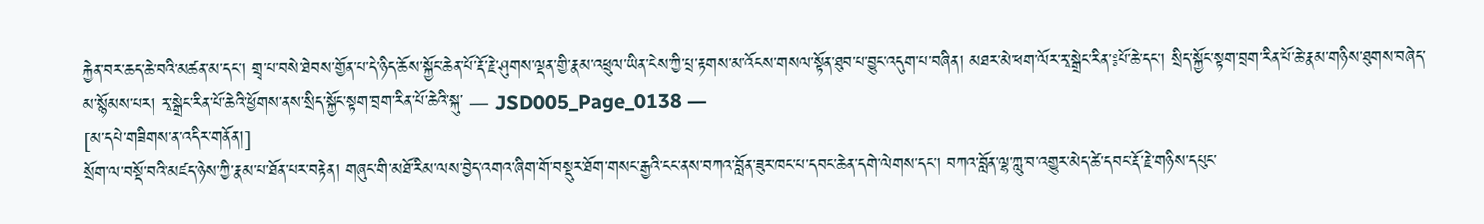རྐྱེན་བར་ཆད་ཆེ་བའི་མཚན་མ་དང་། གྲྭ་པ་བསེ་ཐེབས་གྱོན་པ་དེ་ཉིད་ཆོས་སྐྱོང་ཆེན་པོ་རྡོ་རྗེ་ཤུགས་ལྡན་གྱི་རྣམ་འཕྲུལ་ཡིན་ངེས་ཀྱི་པྲ་རྟགས་མ་འོངས་གསལ་སྟོན་ཐུབ་པ་བྱུང་འདུག་པ་བཞིན། མཐར་མེ་ཕག་ལོར་རྭ་སྒྲེང་རིན་༔པོ་ཆེ་དང་། སྲིད་སྐྱོང་སྟག་བྲག་རིན་པོ་ཆེ་རྣམ་གཉིས་ཐུགས་བཞེད་མ་སྙོམས་པར། རྭ་སྒྲེང་རིན་པོ་ཆེའི་ཕྱོགས་ནས་སྲིད་སྐྱོང་སྟག་བྲག་རིན་པོ་ཆེའི་སྐུ་ ― JSD005_Page_0138 ―
[མ་དཔེ་གཟིགས་ན་འདིར་གནོན།]
སྲོག་ལ་བསྡོ་བའི་མཛད་ཉེས་ཀྱི་རྣམ་པ་ཐོན་པར་བརྟེན། གཞུང་གི་མཐོ་རིམ་ལས་བྱེད་འགའ་ཞིག་གོ་བསྡུར་ཐོག་གསང་རྒྱའི་ངང་ནས་བཀའ་བློན་ཟུར་ཁང་པ་དབང་ཆེན་དགེ་ལེགས་དང་། བཀའ་བློན་ལྷ་ཀླུ་བ་འགྱུར་མེད་ཚེ་དབང་རྡོ་རྗེ་གཉིས་དཔུང་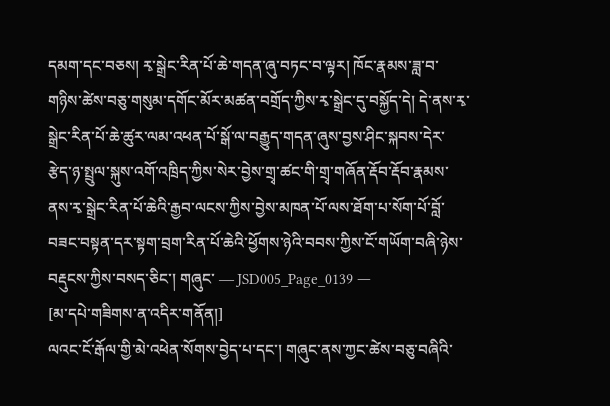དམག་དང་བཅས། རྭ་སྒྲེང་རིན་པོ་ཆེ་གདན་ཞུ་བཏང་བ་ལྟར། ཁོང་རྣམས་ཟླ་བ་གཉིས་ཚེས་བཅུ་གསུམ་དགོང་མོར་མཚན་བགྲོད་ཀྱིས་རྭ་སྒྲེང་དུ་བསྐྱོད་དེ། དེ་ནས་རྭ་སྒྲེང་རིན་པོ་ཆེ་ཚུར་ལམ་འཕན་པོ་སྒོ་ལ་བརྒྱུད་གདན་ཞུས་བྱས་ཤིང་སྐབས་དེར་རྩེད་ཉ་སྤྲུལ་སྐུས་འགོ་འཁྲིད་ཀྱིས་སེར་བྱེས་གྲྭ་ཚང་གི་གྲྭ་གཞོན་རྡོབ་རྡོབ་རྣམས་ནས་རྭ་སྒྲེང་རིན་པོ་ཆེའི་རྒྱབ་ལངས་ཀྱིས་བྱེས་མཁན་པོ་ལས་ཐོག་པ་སོག་པོ་བློ་བཟང་བསྟན་དར་སྟག་བྲག་རིན་པོ་ཆེའི་ཕྱོགས་ཉེའི་བབས་ཀྱིས་ངོ་གཡོག་བཞི་ཉེས་བརྡུངས་ཀྱིས་བསད་ཅིང་། གཞུང་ ― JSD005_Page_0139 ―
[མ་དཔེ་གཟིགས་ན་འདིར་གནོན།]
ལའང་ངོ་རྒོལ་གྱི་མེ་འཕེན་སོགས་བྱེད་པ་དང་། གཞུང་ནས་ཀྱང་ཚེས་བཅུ་བཞིའི་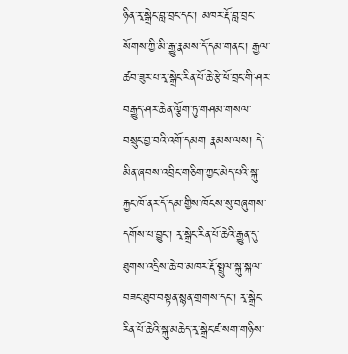ཉིན་རྭ་སྒྲེང་བླ་བྲང་དང་། མཁར་རྡོ་བླ་བྲང་སོགས་ཀྱི་མི་རྒྱུ་རྣམས་དོ་དམ་གནང་། རྒྱལ་ཚབ་ཟུར་པ་རྭ་སྒྲེང་རིན་པོ་ཆེ་རྩེ་ཕོ་བྲང་གི་ཤར་བརྒྱུད་ཤར་ཆེན་ལྕོག་ཏུ་གཤམ་གསལ་བསྲུང་བྱ་བའི་འགོ་དམག རྣམས་ལས། དེ་མིན་ཞབས་འབྲིང་གཅིག་ཀྱང་མེད་པའི་སྐུ་རྐྱང་ཁོ་ནར་དོ་དམ་གྱིས་ཁོངས་སུ་བཞུགས་དགོས་པ་བྱུང་། རྭ་སྒྲེང་རིན་པོ་ཆེའི་རྒྱུན་དུ་ཐུགས་འདྲིས་ཆེ་བ་མཁར་རྡོ་སྤྲུལ་སྐུ་སྐལ་བཟང་ཐུབ་བསྟན་སྙན་གྲགས་དང་། རྭ་སྒྲེང་རིན་པོ་ཆེའི་སྐུ་མཆེད་རྭ་སྒྲེང་ཛ་སག་གཉིས་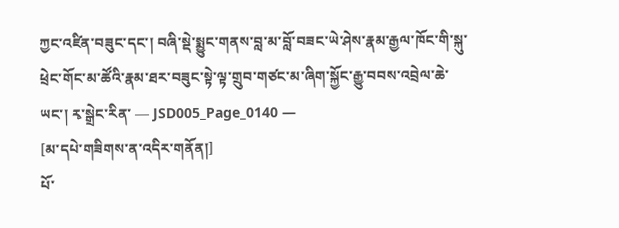ཀྱང་འཛིན་བཟུང་དང་། བཞི་སྡེ་སྨྱུང་གནས་བླ་མ་བློ་བཟང་ཡེ་ཤེས་རྣམ་རྒྱལ་ཁོང་གི་སྐུ་ཕྲེང་གོང་མ་ཚོའི་རྣམ་ཐར་བཟུང་སྟེ་ལྟ་གྲུབ་གཙང་མ་ཞིག་སྐྱོང་རྒྱུ་བབས་འབྲེལ་ཆེ་ཡང་། རྭ་སྒྲེང་རིན་ ― JSD005_Page_0140 ―
[མ་དཔེ་གཟིགས་ན་འདིར་གནོན།]
པོ་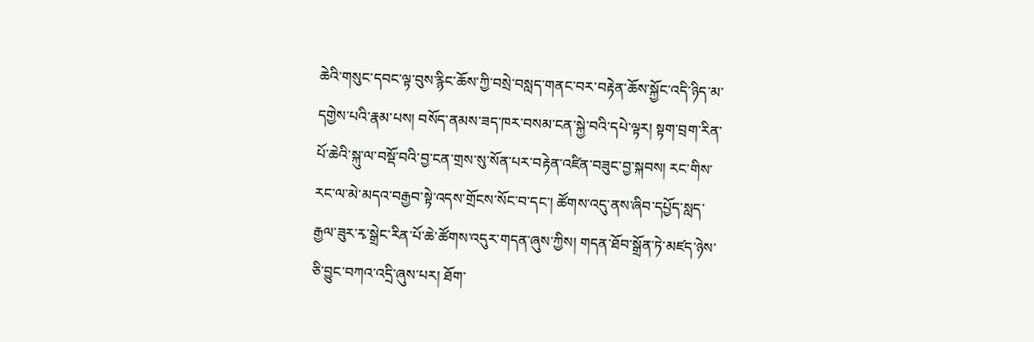ཆེའི་གསུང་དབང་ལྟ་བུས་རྙིང་ཆོས་ཀྱི་བསྲེ་བསླད་གནང་བར་བརྟེན་ཆོས་སྐྱོང་འདི་ཉིད་མ་དགྱེས་པའི་རྣམ་པས། བསོད་ནམས་ཟད་ཁར་བསམ་ངན་སྐྱེ་བའི་དཔེ་ལྟར། སྟག་བྲག་རིན་པོ་ཆེའི་སྐུ་ལ་བསྡོ་བའི་བྱ་ངན་གྲས་སུ་སོན་པར་བརྟེན་འཛིན་བཟུང་བྱ་སྐབས། རང་གིས་རང་ལ་མེ་མདའ་བརྒྱབ་སྟེ་འདས་གྲོངས་སོང་བ་དང་། ཚོགས་འདུ་ནས་ཞིབ་དཔྱོད་སླད་རྒྱལ་ཟུར་རྭ་སྒྲེང་རིན་པོ་ཆེ་ཚོགས་འདུར་གདན་ཞུས་ཀྱིས། གདན་ཐོབ་སྒྲོན་ཏེ་མཛད་ཉེས་ཅི་བྱུང་བཀའ་འདྲི་ཞུས་པར། ཐོག་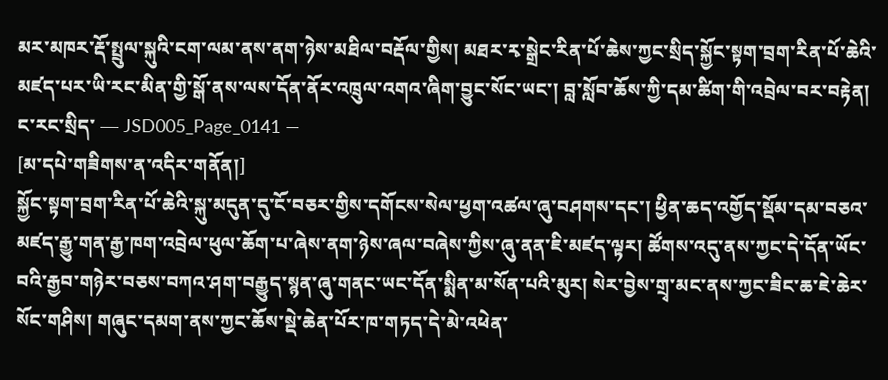མར་མཁར་རྡོ་སྤྲུལ་སྐུའི་ངག་ལམ་ནས་ནག་ཉེས་མཐིལ་བརྡོལ་གྱིས། མཐར་རྭ་སྒྲེང་རིན་པོ་ཆེས་ཀྱང་སྲིད་སྐྱོང་སྟག་བྲག་རིན་པོ་ཆེའི་མཛད་པར་ཡི་རང་མིན་གྱི་སྒོ་ནས་ལས་དོན་ནོར་འཁྲུལ་འགའ་ཞིག་བྱུང་སོང་ཡང་། བླ་སློབ་ཆོས་ཀྱི་དམ་ཚིག་གི་འབྲེལ་བར་བརྟེན། ང་རང་སྲིད་ ― JSD005_Page_0141 ―
[མ་དཔེ་གཟིགས་ན་འདིར་གནོན།]
སྐྱོང་སྟག་བྲག་རིན་པོ་ཆེའི་སྐུ་མདུན་དུ་ངོ་བཅར་གྱིས་དགོངས་སེལ་ཕྱག་འཚལ་ཞུ་བཤགས་དང་། ཕྱིན་ཆད་འགྱོད་སྡོམ་དམ་བཅའ་མཛད་རྒྱུ་གན་རྒྱ་ཁག་འབྲེལ་ཕུལ་ཆོག་པ་ཞེས་ནག་ཉེས་ཞལ་བཞེས་ཀྱིས་ཞུ་ནན་ཇི་མཛད་ལྟར། ཚོགས་འདུ་ནས་ཀྱང་དེ་དོན་ཡོང་བའི་རྒྱབ་གཉེར་བཅས་བཀའ་ཤག་བརྒྱུད་སྙན་ཞུ་གནང་ཡང་དོན་སྨིན་མ་སོན་པའི་མུར། སེར་བྱེས་གྲྭ་མང་ནས་ཀྱང་ཟིང་ཆ་ཇེ་ཆེར་སོང་གཤིས། གཞུང་དམག་ནས་ཀྱང་ཆོས་སྡེ་ཆེན་པོར་ཁ་གཏད་དེ་མེ་འཕེན་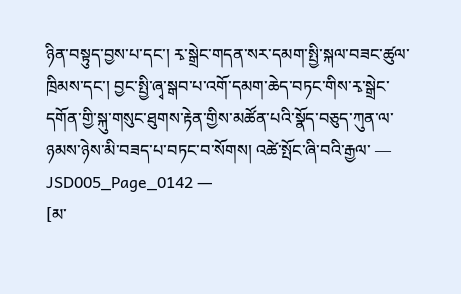ཉིན་བསྟུད་བྱས་པ་དང་། རྭ་སྒྲེང་གདན་སར་དམག་སྤྱི་སྐལ་བཟང་ཚུལ་ཁྲིམས་དང་། བྱང་སྤྱི་ཞྭ་སྒབ་པ་འགོ་དམག་ཆེད་བཏང་གིས་རྭ་སྒྲེང་དགོན་གྱི་སྐུ་གསུང་ཐུགས་རྟེན་གྱིས་མཚོན་པའི་སྣོད་བཅུད་ཀུན་ལ་ཉམས་ཉེས་མི་བཟད་པ་བཏང་བ་སོགས། འཚེ་སྤོང་ཞི་བའི་རྒྱལ་ ― JSD005_Page_0142 ―
[མ་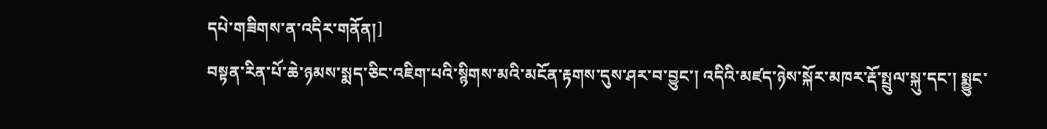དཔེ་གཟིགས་ན་འདིར་གནོན།]
བསྟན་རིན་པོ་ཆེ་ཉམས་སྨད་ཅིང་འཇིག་པའི་སྙིགས་མའི་མངོན་རྟགས་དུས་ཤར་བ་བྱུང་། འདིའི་མཛད་ཉེས་སྐོར་མཁར་རྡོ་སྤྲུལ་སྐུ་དང་། སྨྱུང་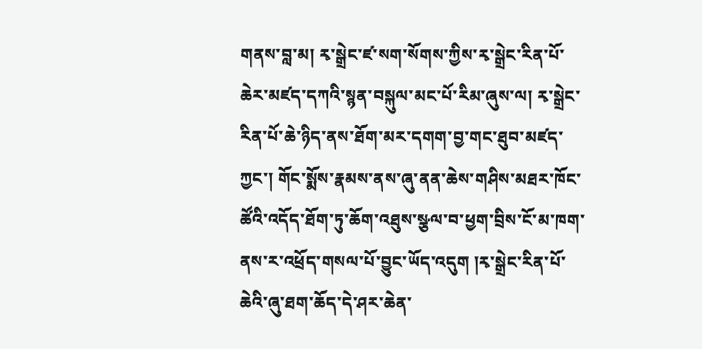གནས་བླ་མ། རྭ་སྒྲེང་ཛ་སག་སོགས་ཀྱིས་རྭ་སྒྲེང་རིན་པོ་ཆེར་མཛད་དཀའི་སྙན་བསྐུལ་མང་པོ་རིམ་ཞུས་ལ། རྭ་སྒྲེང་རིན་པོ་ཆེ་ཉིད་ནས་ཐོག་མར་དགག་བྱ་གང་ཐུབ་མཛད་ཀྱང་། གོང་སྨོས་རྣམས་ནས་ཞུ་ནན་ཆེས་གཤིས་མཐར་ཁོང་ཚོའི་འདོད་ཐོག་ཏུ་ཆོག་འཐུས་སྩལ་བ་ཕྱག་བྲིས་ངོ་མ་ཁག་ནས་ར་འཕྲོད་གསལ་པོ་བྱུང་ཡོད་འདུག །རྭ་སྒྲེང་རིན་པོ་ཆེའི་ཞུ་ཐག་ཆོད་དེ་ཤར་ཆེན་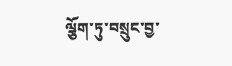ལྕོག་ཏུ་བསྲུང་བྱ་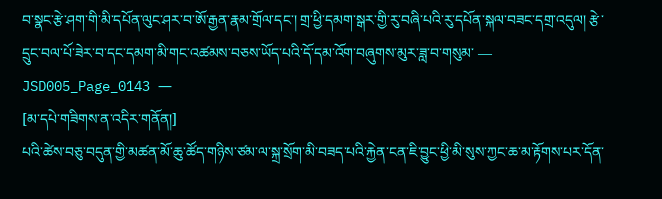བ་སྣང་རྩེ་ཤག་གི་མི་དཔོན་ལུང་ཤར་བ་ཨོ་རྒྱན་རྣམ་གྲོལ་དང་། གྲ་ཕྱི་དམག་སྒར་གྱི་རུ་བཞི་པའི་རུ་དཔོན་སྐལ་བཟང་དགྲ་འདུལ། རྩེ་དྲུང་བལ་པོ་ཟེར་བ་དང་དམག་མི་གང་འཚམས་བཅས་ཡོད་པའི་དོ་དམ་འོག་བཞུགས་མུར་ཟླ་བ་གསུམ་ ― JSD005_Page_0143 ―
[མ་དཔེ་གཟིགས་ན་འདིར་གནོན།]
པའི་ཚེས་བཅུ་བདུན་གྱི་མཚན་མོ་ཆུ་ཚོད་གཉིས་ཙམ་ལ་སྐྲ་སྲོག་མི་བཟད་པའི་རྐྱེན་ངན་ཇི་བྱུང་ཕྱི་མི་སུས་ཀྱང་ཆ་མ་རྟོགས་པར་དོན་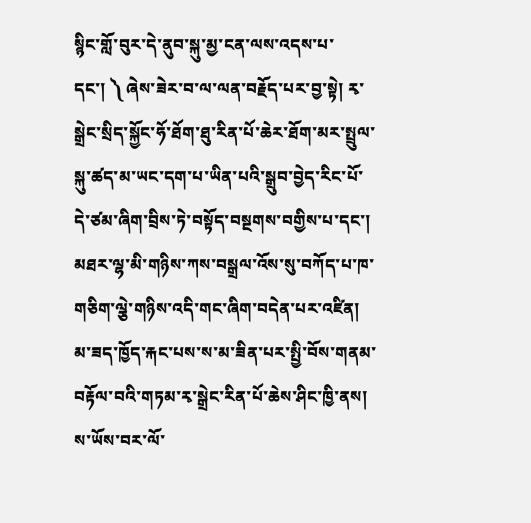སྙིང་གློ་བུར་དེ་ནུབ་སྐུ་མྱ་ངན་ལས་འདས་པ་དང་། ༽ ཞེས་ཟེར་བ་ལ་ལན་བརྗོད་པར་བྱ་སྟེ། རྭ་སྒྲེང་སྲིད་སྐྱོང་ཧོ་ཐོག་ཐུ་རིན་པོ་ཆེར་ཐོག་མར་སྤྲུལ་སྐུ་ཚད་མ་ཡང་དག་པ་ཡིན་པའི་སྒྲུབ་བྱེད་རིང་པོ་དེ་ཙམ་ཞིག་བྲིས་ཏེ་བསྟོད་བསྔགས་བགྱིས་པ་དང་། མཐར་ལྷ་མི་གཉིས་ཀས་བསྒྲལ་འོས་སུ་བཀོད་པ་ཁ་གཅིག་ལྕེ་གཉིས་འདི་གང་ཞིག་བདེན་པར་འཛིན། མ་ཟད་ཁྱོད་རྐང་པས་ས་མ་ཟིན་པར་སྤྱི་བོས་གནམ་བརྟོལ་བའི་གཏམ་རྭ་སྒྲེང་རིན་པོ་ཆེས་ཤིང་ཁྱི་ནས། ས་ཡོས་བར་ལོ་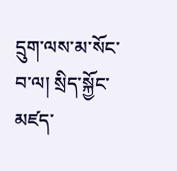དྲུག་ལས་མ་སོང་བ་ལ། སྲིད་སྐྱོང་མཛད་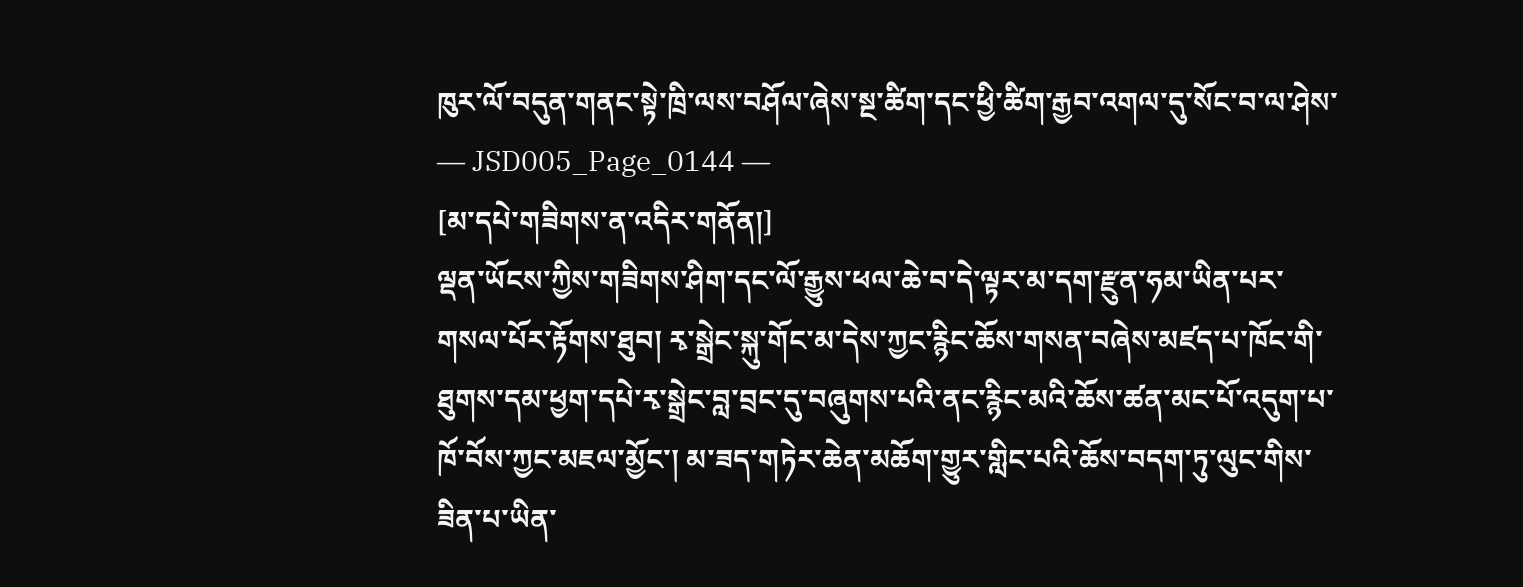ཁུར་ལོ་བདུན་གནང་སྟེ་ཁྲི་ལས་བཤོལ་ཞེས་སྔ་ཚིག་དང་ཕྱི་ཚིག་རྒྱབ་འགལ་དུ་སོང་བ་ལ་ཤེས་ ― JSD005_Page_0144 ―
[མ་དཔེ་གཟིགས་ན་འདིར་གནོན།]
ལྡན་ཡོངས་ཀྱིས་གཟིགས་ཤིག་དང་ལོ་རྒྱུས་ཕལ་ཆེ་བ་དེ་ལྟར་མ་དག་རྫུན་ཧམ་ཡིན་པར་གསལ་པོར་རྟོགས་ཐུབ། རྭ་སྒྲེང་སྐུ་གོང་མ་དེས་ཀྱང་རྙིང་ཆོས་གསན་བཞེས་མཛད་པ་ཁོང་གི་ཐུགས་དམ་ཕྱག་དཔེ་རྭ་སྒྲེང་བླ་བྲང་དུ་བཞུགས་པའི་ནང་རྙིང་མའི་ཆོས་ཚན་མང་པོ་འདུག་པ་ཁོ་བོས་ཀྱང་མཇལ་མྱོང་། མ་ཟད་གཏེར་ཆེན་མཆོག་གྱུར་གླིང་པའི་ཆོས་བདག་ཏུ་ལུང་གིས་ཟིན་པ་ཡིན་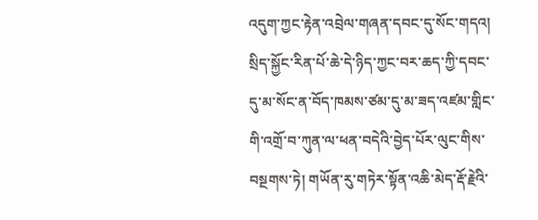འདུག་ཀྱང་རྟེན་འབྲེལ་གཞན་དབང་དུ་སོང་གདའ། སྲིད་སྐྱོང་རིན་པོ་ཆེ་དེ་ཉིད་ཀྱང་བར་ཆད་ཀྱི་དབང་དུ་མ་སོང་ན་བོད་ཁམས་ཙམ་དུ་མ་ཟད་འཛམ་གླིང་གི་འགྲོ་བ་ཀུན་ལ་ཕན་བདེའི་བྱེད་པོར་ལུང་གིས་བསྔགས་ཏེ། གཡོན་རུ་གཏེར་སྟོན་འཆི་མེད་རྡོ་རྗེའི་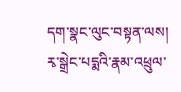དག་སྣང་ལུང་བསྟན་ལས། རྭ་སྒྲེང་པདྨའི་རྣམ་འཕྲུལ་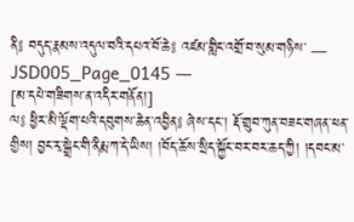ནི༔ བདུད་རྣམས་འདུལ་བའི་དཔའ་བོ་ཆེ༔ འཛམ་གླིང་འགྲོ་བ་སུམ་གཉིས་ ― JSD005_Page_0145 ―
[མ་དཔེ་གཟིགས་ན་འདིར་གནོན།]
ལ༔ ཕྱིར་མི་ལྡོག་པའི་དབུགས་ཆེན་འབྱིན༔ ཞེས་དང་། རྡོ་གྲུབ་ཀུན་བཟང་གཞན་ཕན་གྱིས། བྱང་རྭ་སྒྲེང་གི་ནིརྨ་ཀ་དེ་ཡིས། །བོད་ཆོས་སྲིད་སྐྱོང་བར་བར་ཆད་ཀྱི། །དབང་མ་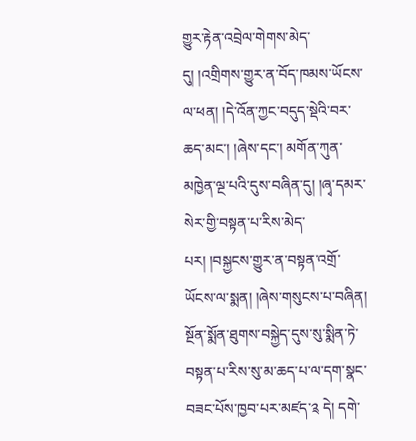གྱུར་རྟེན་འབྲེལ་གེགས་མེད་དུ། །འགྲིགས་གྱུར་ན་བོད་ཁམས་ཡོངས་ལ་ཕན། །དེ་འོན་ཀྱང་བདུད་སྡེའི་བར་ཆད་མང་། །ཞེས་དང་། མགོན་ཀུན་མཁྱེན་ལྔ་པའི་དུས་བཞིན་དུ། །ཞྭ་དམར་སེར་གྱི་བསྟན་པ་རིས་མེད་པར། །བསྐྱངས་གྱུར་ན་བསྟན་འགྲོ་ཡོངས་ལ་སྨན། །ཞེས་གསུངས་པ་བཞིན། སྔོན་སྨོན་ཐུགས་བསྐྱེད་དུས་སུ་སྨིན་ཏེ་བསྟན་པ་རིས་སུ་མ་ཆད་པ་ལ་དག་སྣང་བཟང་པོས་ཁྱབ་པར་མཛད་༉ དེ། དགེ་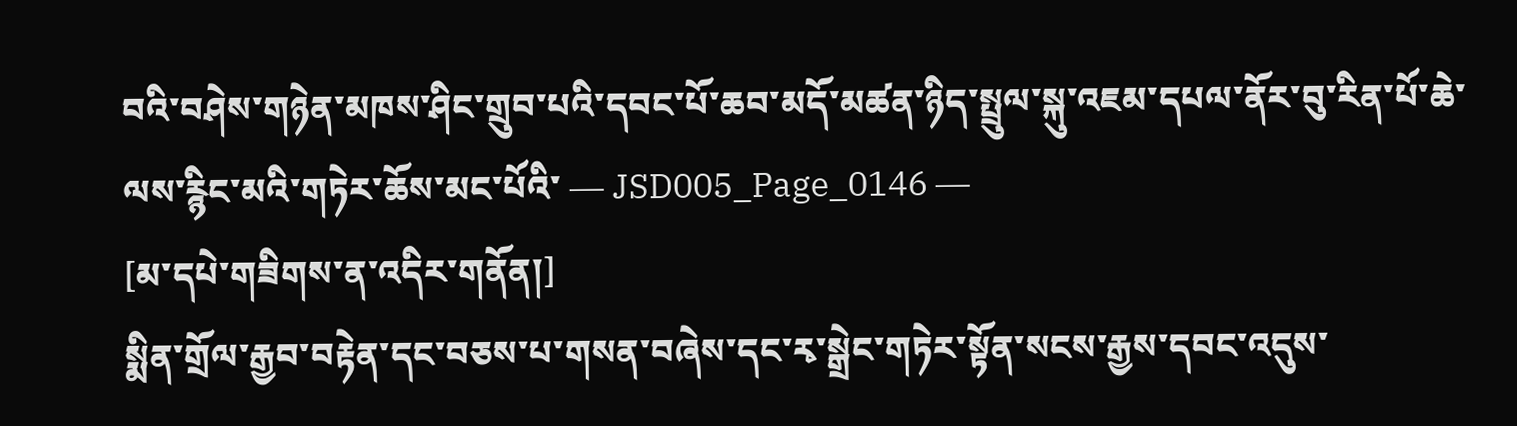བའི་བཤེས་གཉེན་མཁས་ཤིང་གྲུབ་པའི་དབང་པོ་ཆབ་མདོ་མཚན་ཉིད་སྤྲུལ་སྐུ་འཇམ་དཔལ་ནོར་བུ་རིན་པོ་ཆེ་ལས་རྙིང་མའི་གཏེར་ཆོས་མང་པོའི་ ― JSD005_Page_0146 ―
[མ་དཔེ་གཟིགས་ན་འདིར་གནོན།]
སྨིན་གྲོལ་རྒྱབ་བརྟེན་དང་བཅས་པ་གསན་བཞེས་དང་རྭ་སྒྲེང་གཏེར་སྟོན་སངས་རྒྱས་དབང་འདུས་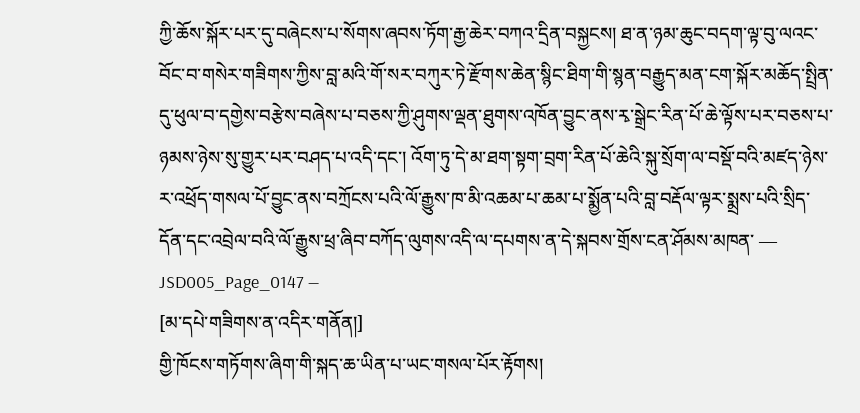ཀྱི་ཆོས་སྐོར་པར་དུ་བཞེངས་པ་སོགས་ཞབས་ཏོག་རྒྱ་ཆེར་བཀའ་དྲིན་བསྐྱངས། ཐ་ན་ཉམ་ཆུང་བདག་ལྟ་བུ་ལའང་བོང་བ་གསེར་གཟིགས་ཀྱིས་བླ་མའི་གོ་སར་བཀུར་ཏེ་རྫོགས་ཆེན་སྙིང་ཐིག་གི་སྙན་བརྒྱུད་མན་ངག་སྐོར་མཆོད་སྤྲིན་དུ་ཕུལ་བ་དགྱེས་བརྩེས་བཞེས་པ་བཅས་ཀྱི་ཤུགས་ལྡན་ཐུགས་འཁོན་བྱུང་ནས་རྭ་སྒྲེང་རིན་པོ་ཆེ་ལྟོས་པར་བཅས་པ་ཉམས་ཉེས་སུ་གྱུར་པར་བཤད་པ་འདི་དང་། འོག་ཏུ་དེ་མ་ཐག་སྟག་བྲག་རིན་པོ་ཆེའི་སྐུ་སྲོག་ལ་བསྡོ་བའི་མཛད་ཉེས་ར་འཕྲོད་གསལ་པོ་བྱུང་ནས་བཀྲོངས་པའི་ལོ་རྒྱུས་ཁ་མི་འཆམ་པ་ཆམ་པ་སྨྱོན་པའི་བླ་བརྡོལ་ལྟར་སྨྲས་པའི་སྲིད་དོན་དང་འབྲེལ་བའི་ལོ་རྒྱུས་ཕྲ་ཞིབ་བཀོད་ལུགས་འདི་ལ་དཔགས་ན་དེ་སྐབས་གྲོས་ངན་ཤོམས་མཁན་ ― JSD005_Page_0147 ―
[མ་དཔེ་གཟིགས་ན་འདིར་གནོན།]
གྱི་ཁོངས་གཏོགས་ཞིག་གི་སྐད་ཆ་ཡིན་པ་ཡང་གསལ་པོར་རྟོགས།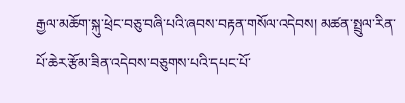རྒྱལ་མཆོག་སྐུ་ཕྲེང་བཅུ་བཞི་པའི་ཞབས་བརྟན་གསོལ་འདེབས། མཚན་སྤྲུལ་རིན་པོ་ཆེར་རྩོམ་ཟིན་འདེབས་བཅུགས་པའི་དཔང་པོ་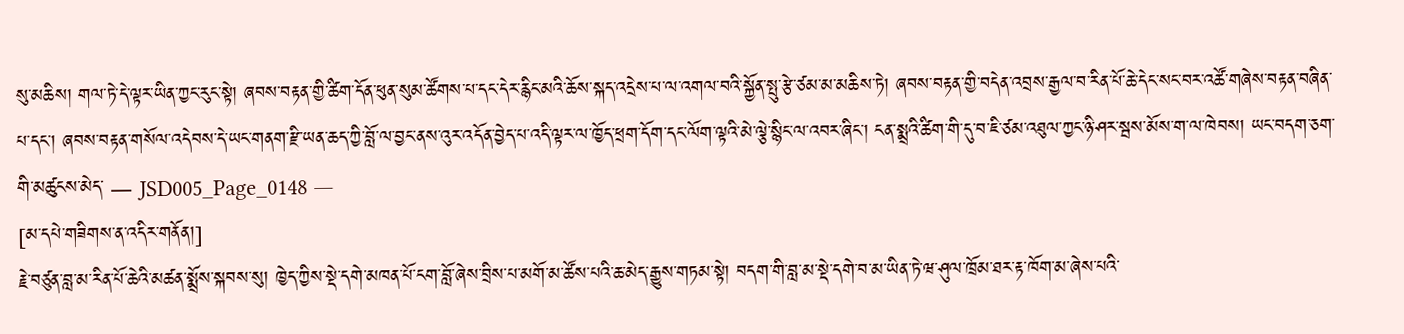སུ་མཆིས། གལ་ཏེ་དེ་ལྟར་ཡིན་ཀྱང་རུང་སྟེ། ཞབས་བརྟན་གྱི་ཚིག་དོན་ཕུན་སུམ་ཚོགས་པ་དང་དེར་རྙིང་མའི་ཆོས་སྐད་འདྲེས་པ་ལ་འགལ་བའི་སྐྱོན་སྤུ་རྩེ་ཙམ་མ་མཆིས་ཏེ། ཞབས་བརྟན་གྱི་བདེན་འབྲས་རྒྱལ་བ་རིན་པོ་ཆེ་དེང་སང་བར་འཚོ་གཞེས་བརྟན་བཞིན་པ་དང་། ཞབས་བརྟན་གསོལ་འདེབས་དེ་ཡང་གནག་རྫི་ཡན་ཆད་ཀྱི་བློ་ལ་བྱང་ནས་འུར་འདོན་བྱེད་པ་འདི་ལྟར་ལ་ཁྱོད་ཕྲག་དོག་དང་ལོག་ལྟའི་མེ་ལྕེ་སྙིང་ལ་འབར་ཞིང་། ངན་སྨྲའི་ཚིག་གི་དུ་བ་ཇི་ཙམ་འཐུལ་ཀྱང་ཉི་ཤར་སྦས་མོས་ག་ལ་ཁེབས། ཡང་བདག་ཅག་གི་མཚུངས་མེད་ ― JSD005_Page_0148 ―
[མ་དཔེ་གཟིགས་ན་འདིར་གནོན།]
རྗེ་བཙུན་བླ་མ་རིན་པོ་ཆེའི་མཚན་སྨྲོས་སྐབས་སུ། ཁྱེད་ཀྱིས་སྡེ་དགེ་མཁན་པོ་ངག་བློ་ཞེས་བྲིས་པ་མགོ་མ་ཚོས་པའི་ཆ་མེད་རྒྱུས་གཏམ་སྟེ། བདག་གི་བླ་མ་སྡེ་དགེ་བ་མ་ཡིན་ཏེ་ཝ་ཤུལ་ཁྲོམ་ཐར་རྟ་ཁོག་མ་ཞེས་པའི་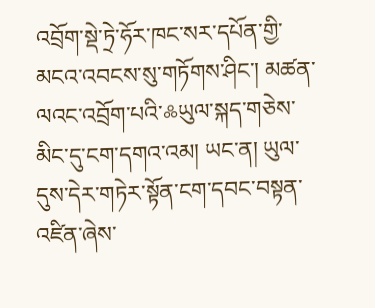འབྲོག་སྡེ་ཏྲེ་ཧོར་ཁང་སར་དཔོན་གྱི་མངའ་འབངས་སུ་གཏོགས་ཤིང་། མཚན་ལའང་འབྲོག་པའི་༜ཡུལ་སྐད་གཅེས་མིང་དུ་ངག་དགའ་འམ། ཡང་ན། ཡུལ་དུས་དེར་གཏེར་སྟོན་ངག་དབང་བསྟན་འཛིན་ཞེས་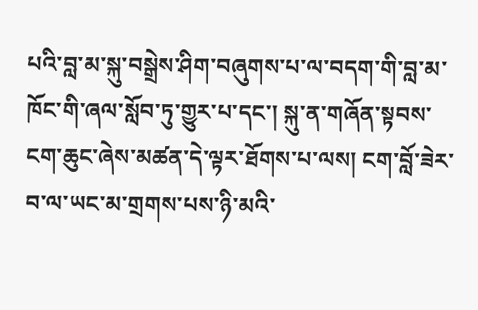པའི་བླ་མ་སྐུ་བསྒྲེས་ཤིག་བཞུགས་པ་ལ་བདག་གི་བླ་མ་ཁོང་གི་ཞལ་སློབ་ཏུ་གྱུར་པ་དང་། སྐུ་ན་གཞོན་སྟབས་ངག་ཆུང་ཞེས་མཚན་དེ་ལྟར་ཐོགས་པ་ལས། ངག་བློ་ཟེར་བ་ལ་ཡང་མ་གྲགས་པས་ཉི་མའི་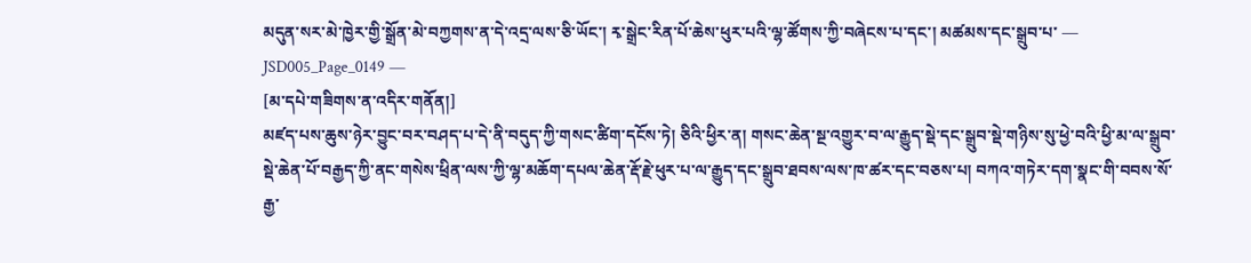མདུན་སར་མེ་ཁྱེར་གྱི་སྒྲོན་མེ་བཀྱགས་ན་དེ་འདྲ་ལས་ཅི་ཡོང་། རྭ་སྒྲེང་རིན་པོ་ཆེས་ཕུར་པའི་ལྷ་ཚོགས་ཀྱི་བཞེངས་པ་དང་། མཚམས་དང་སྒྲུབ་པ་ ― JSD005_Page_0149 ―
[མ་དཔེ་གཟིགས་ན་འདིར་གནོན།]
མཛད་པས་ཆུས་ཉེར་བྱུང་བར་བཤད་པ་དེ་ནི་བདུད་ཀྱི་གསང་ཚིག་དངོས་ཏེ། ཅིའི་ཕྱིར་ན། གསང་ཆེན་སྔ་འགྱུར་བ་ལ་རྒྱུད་སྡེ་དང་སྒྲུབ་སྡེ་གཉིས་སུ་ཕྱེ་བའི་ཕྱི་མ་ལ་སྒྲུབ་སྡེ་ཆེན་པོ་བརྒྱད་ཀྱི་ནང་གསེས་ཕྲིན་ལས་ཀྱི་ལྷ་མཆོག་དཔལ་ཆེན་རྡོ་རྗེ་ཕུར་པ་ལ་རྒྱུད་དང་སྒྲུབ་ཐབས་ལས་ཁ་ཚར་དང་བཅས་པ། བཀའ་གཏེར་དག་སྣང་གི་བབས་སོ་རྒྱ་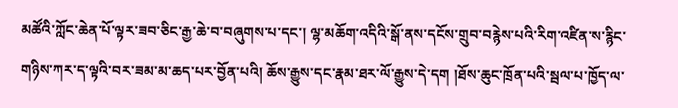མཚོའི་ཀློང་ཆེན་པོ་ལྟར་ཟབ་ཅིང་རྒྱ་ཆེ་བ་བཞུགས་པ་དང་། ལྷ་མཆོག་འདིའི་སྒོ་ནས་དངོས་གྲུབ་བརྙེས་པའི་རིག་འཛིན་ས་རྙིང་གཉིས་ཀར་ད་ལྟའི་བར་ཟམ་མ་ཆད་པར་བྱོན་པའི། ཆོས་རྒྱུས་དང་རྣམ་ཐར་ལོ་རྒྱུས་དེ་དག །ཐོས་ཆུང་ཁྲོན་པའི་སྦལ་པ་ཁྱོད་ལ་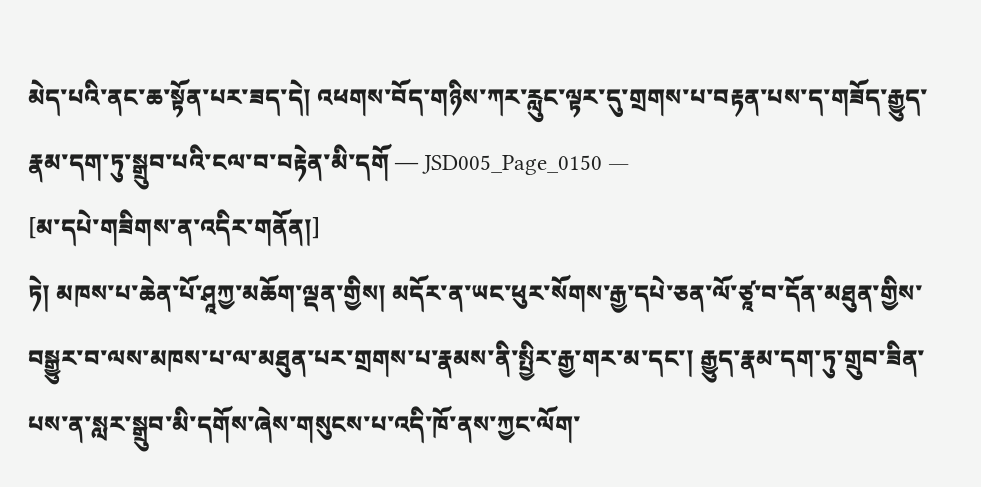མེད་པའི་ནང་ཆ་སྟོན་པར་ཟད་དེ། འཕགས་བོད་གཉིས་ཀར་རླུང་ལྟར་དུ་གྲགས་པ་བརྟན་པས་ད་གཟོད་རྒྱུད་རྣམ་དག་ཏུ་སྒྲུབ་པའི་ངལ་བ་བརྟེན་མི་དགོ ― JSD005_Page_0150 ―
[མ་དཔེ་གཟིགས་ན་འདིར་གནོན།]
ཏེ། མཁས་པ་ཆེན་པོ་ཤཱཀྱ་མཆོག་ལྡན་གྱིས། མདོར་ན་ཡང་ཕུར་སོགས་རྒྱ་དཔེ་ཅན་ལོ་ཙཱ་བ་དོན་མཐུན་གྱིས་བསྒྱུར་བ་ལས་མཁས་པ་ལ་མཐུན་པར་གྲགས་པ་རྣམས་ནི་སྤྱིར་རྒྱ་གར་མ་དང་། རྒྱུད་རྣམ་དག་ཏུ་གྲུབ་ཟིན་པས་ན་སླར་སྒྲུབ་མི་དགོས་ཞེས་གསུངས་པ་འདི་ཁོ་ནས་ཀྱང་ལོག་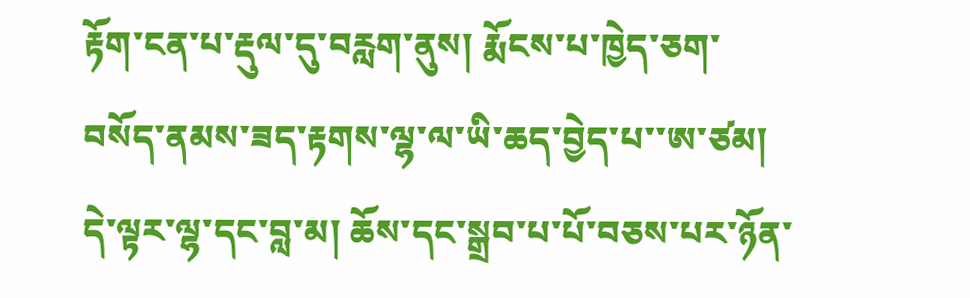རྟོག་ངན་པ་རྡུལ་དུ་བརླག་ནུས། རྨོངས་པ་ཁྱེད་ཅག་བསོད་ནམས་ཟད་རྟགས་ལྷ་ལ་ཡི་ཆད་བྱེད་པ་་ཨ་ཙམ། དེ་ལྟར་ལྷ་དང་བླ་མ། ཆོས་དང་སྒྲབ་པ་པོ་བཅས་པར་ཉོན་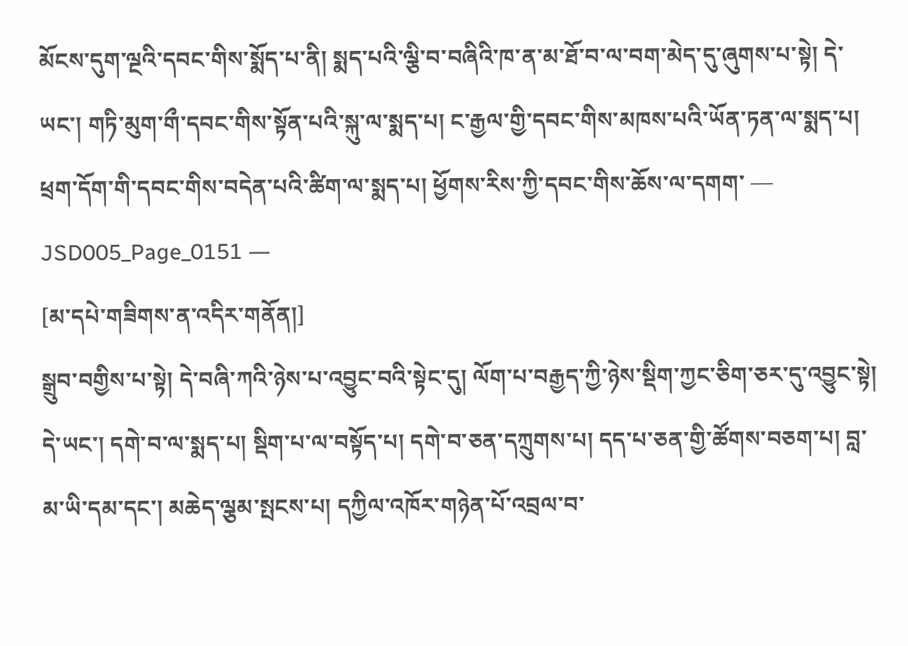མོངས་དུག་ལྔའི་དབང་གིས་སྨོད་པ་ནི། སྨད་པའི་ལྕི་བ་བཞིའི་ཁ་ན་མ་ཐོ་བ་ལ་བག་མེད་དུ་ཞུགས་པ་སྟེ། དེ་ཡང་། གཏི་མུག་གྀ་དབང་གིས་སྟོན་པའི་སྐུ་ལ་སྨད་པ། ང་རྒྱལ་གྱི་དབང་གིས་མཁས་པའི་ཡོན་ཏན་ལ་སྨད་པ། ཕྲག་དོག་གི་དབང་གིས་བདེན་པའི་ཚིག་ལ་སྨད་པ། ཕྱོགས་རིས་ཀྱི་དབང་གིས་ཆོས་ལ་དགག་ ― JSD005_Page_0151 ―
[མ་དཔེ་གཟིགས་ན་འདིར་གནོན།]
སྒྲུབ་བགྱིས་པ་སྟེ། དེ་བཞི་ཀའི་ཉེས་པ་འབྱུང་བའི་སྟེང་དུ། ལོག་པ་བརྒྱད་ཀྱི་ཉེས་སྡིག་ཀྱང་ཅིག་ཅར་དུ་འབྱུང་སྟེ། དེ་ཡང་། དགེ་བ་ལ་སྨད་པ། སྡིག་པ་ལ་བསྟོད་པ། དགེ་བ་ཅན་དཀྲུགས་པ། དད་པ་ཅན་གྱི་ཚོགས་བཅག་པ། བླ་མ་ཡི་དམ་དང་། མཆེད་ལྕམ་སྤངས་པ། དཀྱིལ་འཁོར་གཉེན་པོ་འབྲལ་བ་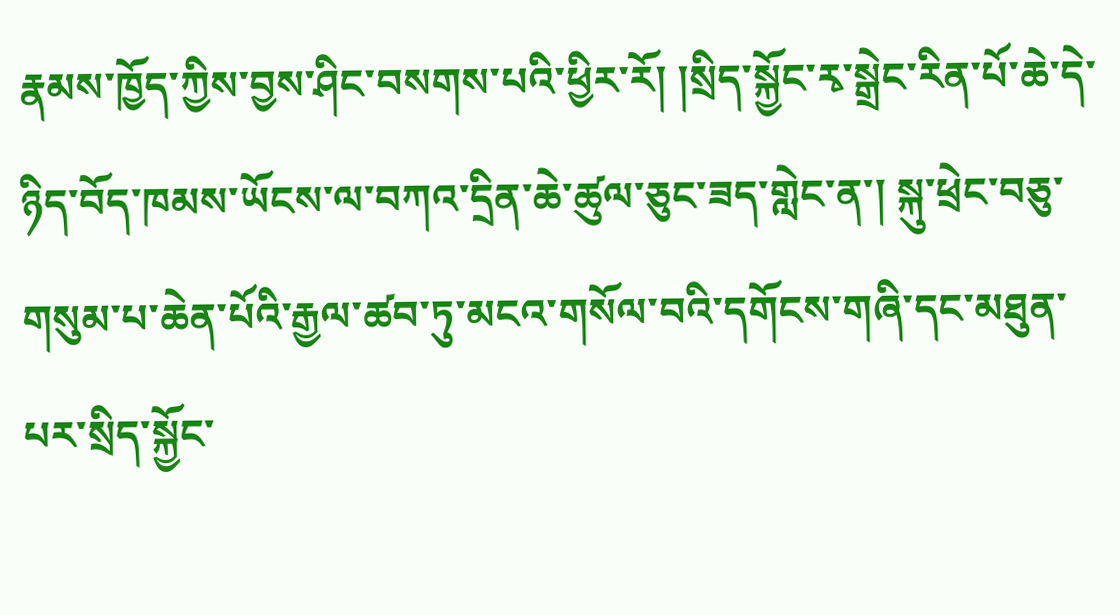རྣམས་ཁྱོད་ཀྱིས་བྱས་ཤིང་བསགས་པའི་ཕྱིར་རོ། །སྲིད་སྐྱོང་རྭ་སྒྲེང་རིན་པོ་ཆེ་དེ་ཉིད་བོད་ཁམས་ཡོངས་ལ་བཀའ་དྲིན་ཆེ་ཚུལ་ཅུང་ཟད་གླེང་ན་། སྐུ་ཕྲེང་བཅུ་གསུམ་པ་ཆེན་པོའི་རྒྱལ་ཚབ་ཏུ་མངའ་གསོལ་བའི་དགོངས་གཞི་དང་མཐུན་པར་སྲིད་སྐྱོང་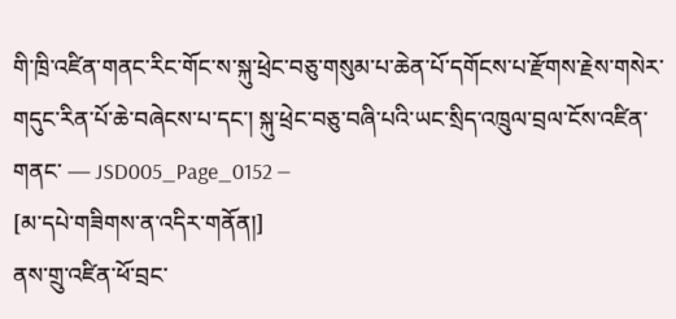གི་ཁྲི་འཛིན་གནང་རིང་གོང་ས་སྐུ་ཕྲེང་བཅུ་གསུམ་པ་ཆེན་པོ་དགོངས་པ་རྫོགས་རྗེས་གསེར་གདུང་རིན་པོ་ཆེ་བཞེངས་པ་དང་། སྐུ་ཕྲེང་བཅུ་བཞི་པའི་ཡང་སྲིད་འཁྲུལ་བྲལ་ངོས་འཛིན་གནང་ ― JSD005_Page_0152 ―
[མ་དཔེ་གཟིགས་ན་འདིར་གནོན།]
ནས་གྲུ་འཛིན་ཕོ་བྲང་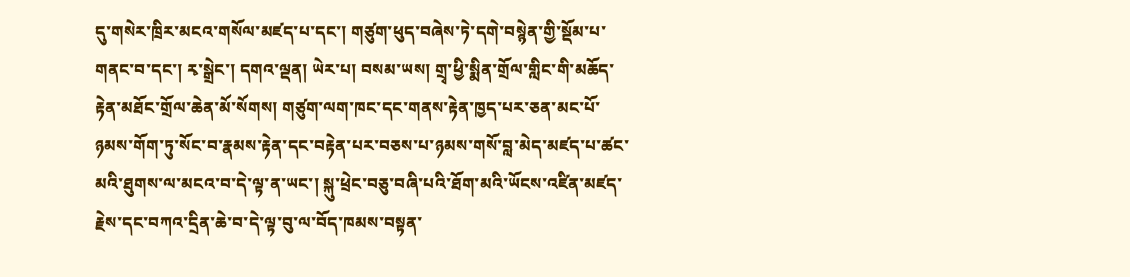དུ་གསེར་ཁྲིར་མངའ་གསོལ་མཛད་པ་དང་། གཙུག་ཕུད་བཞེས་ཏེ་དགེ་བསྙེན་གྱི་སྡོམ་པ་གནང་བ་དང་། རྭ་སྒྲེང་། དགའ་ལྡན། ཡེར་པ། བསམ་ཡས། གྲྭ་ཕྱི་སྨིན་གྲོལ་གླིང་གི་མཆོད་རྟེན་མཐོང་གྲོལ་ཆེན་མོ་སོགས། གཙུག་ལག་ཁང་དང་གནས་རྟེན་ཁྱད་པར་ཅན་མང་པོ་ཉམས་གོག་ཏུ་སོང་བ་རྣམས་རྟེན་དང་བརྟེན་པར་བཅས་པ་ཉམས་གསོ་བླ་མེད་མཛད་པ་ཚང་མའི་ཐུགས་ལ་མངའ་བ་དེ་ལྟ་ན་ཡང་། སྐུ་ཕྲེང་བཅུ་བཞི་པའི་ཐོག་མའི་ཡོངས་འཛིན་མཛད་རྗེས་དང་བཀའ་དྲིན་ཆེ་བ་དེ་ལྟ་བུ་ལ་བོད་ཁམས་བསྟན་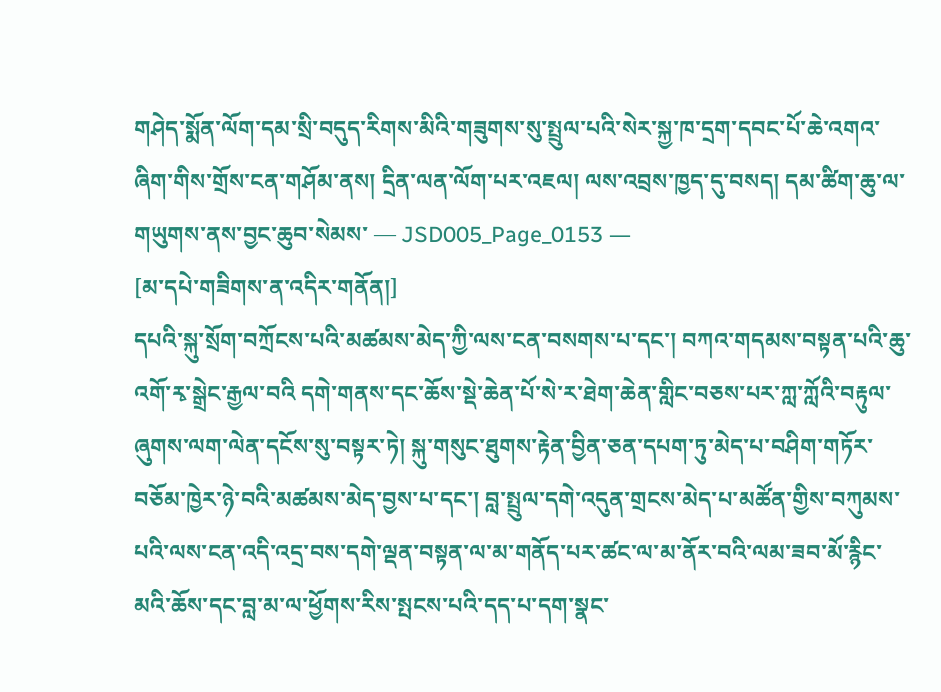གཤེད་སྨོན་ལོག་དམ་སྲི་བདུད་རིགས་མིའི་གཟུགས་སུ་སྤྲུལ་པའི་སེར་སྐྱ་ཁ་དྲག་དབང་པོ་ཆེ་འགའ་ཞིག་གིས་གྲོས་ངན་གཤོམ་ནས། དྲིན་ལན་ལོག་པར་འཇལ། ལས་འབྲས་ཁྱད་དུ་བསད། དམ་ཚིག་ཆུ་ལ་གཡུགས་ནས་བྱང་ཆུབ་སེམས་ ― JSD005_Page_0153 ―
[མ་དཔེ་གཟིགས་ན་འདིར་གནོན།]
དཔའི་སྐུ་སྲོག་བཀྲོངས་པའི་མཚམས་མེད་ཀྱི་ལས་ངན་བསགས་པ་དང་། བཀའ་གདམས་བསྟན་པའི་ཆུ་འགོ་རྭ་སྒྲེང་རྒྱལ་བའི དགེ་གནས་དང་ཆོས་སྡེ་ཆེན་པོ་སེ་ར་ཐེག་ཆེན་གླིང་བཅས་པར་ཀླ་ཀློའི་བརྟུལ་ཞུགས་ལག་ལེན་དངོས་སུ་བསྟར་ཏེ། སྐུ་གསུང་ཐུགས་རྟེན་བྱིན་ཅན་དཔག་ཏུ་མེད་པ་བཤིག་གཏོར་བཅོམ་ཁྱེར་ཉེ་བའི་མཚམས་མེད་བྱས་པ་དང་། བླ་སྤྲུལ་དགེ་འདུན་གྲངས་མེད་པ་མཚོན་གྱིས་བཀུམས་པའི་ལས་ངན་འདི་འདྲ་བས་དགེ་ལྡན་བསྟན་ལ་མ་གནོད་པར་ཚང་ལ་མ་ནོར་བའི་ལམ་ཟབ་མོ་རྙིང་མའི་ཆོས་དང་བླ་མ་ལ་ཕྱོགས་རིས་སྤངས་པའི་དད་པ་དག་སྣང་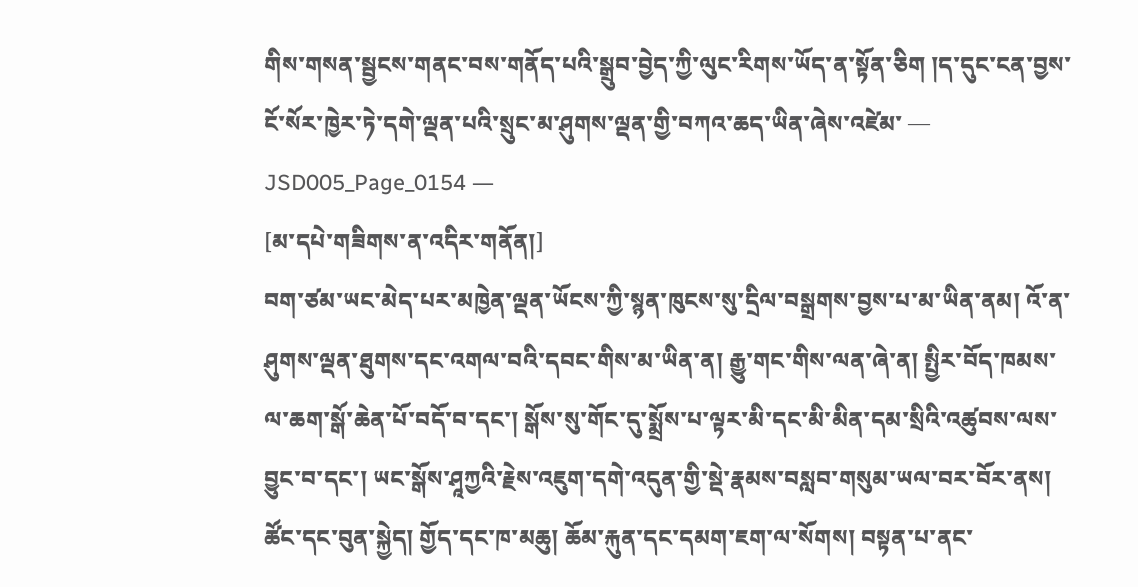གིས་གསན་སྦྱངས་གནང་བས་གནོད་པའི་སྒྲུབ་བྱེད་ཀྱི་ལུང་རིགས་ཡོད་ན་སྟོན་ཅིག །ད་དུང་ངན་བྱས་ངོ་སོར་ཁྱེར་ཏེ་དགེ་ལྡན་པའི་སྲུང་མ་ཤུགས་ལྡན་གྱི་བཀའ་ཆད་ཡིན་ཞེས་འཛེམ་ ― JSD005_Page_0154 ―
[མ་དཔེ་གཟིགས་ན་འདིར་གནོན།]
བག་ཙམ་ཡང་མེད་པར་མཁྱེན་ལྡན་ཡོངས་ཀྱི་སྙན་ཁུངས་སུ་དྲིལ་བསྒྲགས་བྱས་པ་མ་ཡིན་ནམ། འོ་ན་ཤུགས་ལྡན་ཐུགས་དང་འགལ་བའི་དབང་གིས་མ་ཡིན་ན། རྒྱུ་གང་གིས་ལན་ཞེ་ན། སྤྱིར་བོད་ཁམས་ལ་ཆག་སྒོ་ཆེན་པོ་བདོ་བ་དང་། སྒོས་སུ་གོང་དུ་སྨྲོས་པ་ལྟར་མི་དང་མི་མིན་དམ་སྲིའི་འཚུབས་ལས་བྱུང་བ་དང་། ཡང་སྒོས་ཤཱཀྱའི་རྗེས་འཇུག་དགེ་འདུན་གྱི་སྡེ་རྣམས་བསླབ་གསུམ་ཡལ་བར་བོར་ནས། ཚོང་དང་བུན་སྐྱེད། གྱོད་དང་ཁ་མཆུ། ཆོམ་རྐུན་དང་དམག་ཇག་ལ་སོགས། བསྟན་པ་ནང་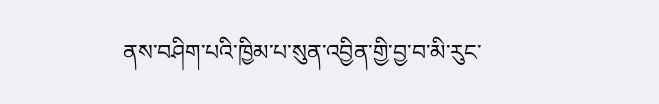ནས་བཤིག་པའི་ཁྱིམ་པ་སུན་འབྱིན་གྱི་བྱ་བ་མི་རུང་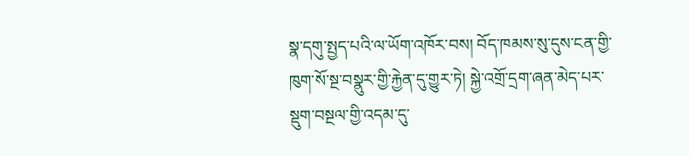སྣ་དགུ་སྤྱད་པའི་ལ་ཡོག་འཁོར་བས། བོད་ཁམས་སུ་དུས་ངན་གྱི་ཁུག་སོ་སྔ་བསྣུར་གྱི་རྐྱེན་དུ་གྱུར་ཏེ། སྐྱེ་འགྲོ་དྲག་ཞན་མེད་པར་སྡུག་བསྔལ་གྱི་འདམ་དུ་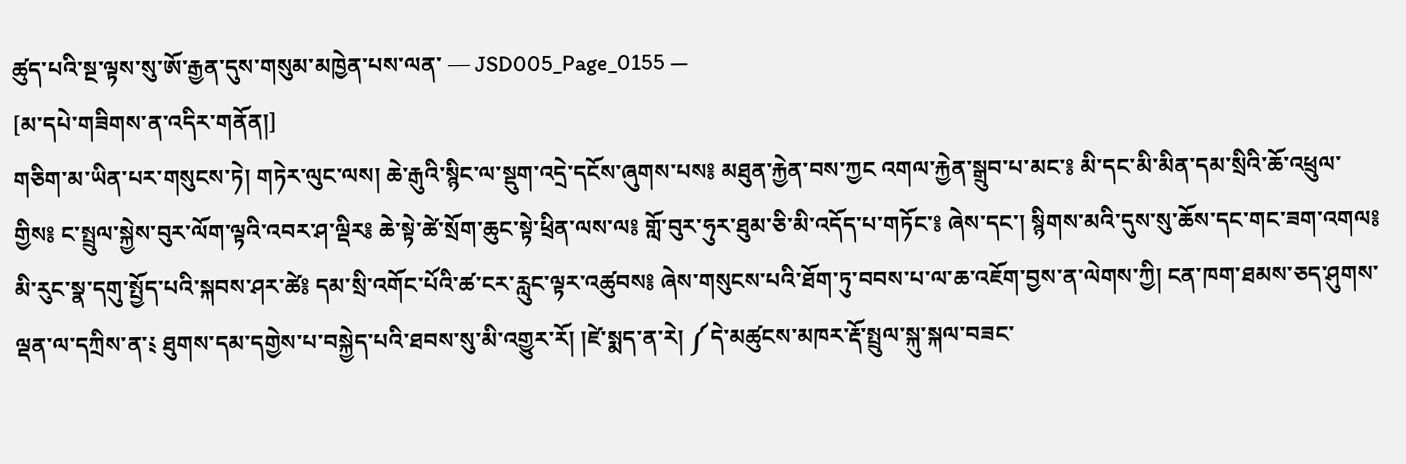ཚུད་པའི་སྔ་ལྟས་སུ་ཨོ་རྒྱན་དུས་གསུམ་མཁྱེན་པས་ལན་ ― JSD005_Page_0155 ―
[མ་དཔེ་གཟིགས་ན་འདིར་གནོན།]
གཅིག་མ་ཡིན་པར་གསུངས་ཏེ། གཏེར་ལུང་ལས། ཆེ་རྒུའི་སྙིང་ལ་སྡུག་འདྲེ་དངོས་ཞུགས་པས༔ མཐུན་རྐྱེན་བས་ཀྱང འགལ་རྐྱེན་སྒྲུབ་པ་མང་༔ མི་དང་མི་མིན་དམ་སྲིའི་ཆོ་འཕྲུལ་གྱིས༔ ང་སྤྲུལ་སྐྱེས་བུར་ལོག་ལྟའི་འབར་ཤ་ལྡིར༔ ཆེ་སྟེ་ཚེ་སྲོག་ཆུང་སྟེ་ཕྲིན་ལས་ལ༔ གློ་བུར་ཧུར་ཐུམ་ཅི་མི་འདོད་པ་གཏོང་༔ ཞེས་དང་། སྙིགས་མའི་དུས་སུ་ཆོས་དང་གང་ཟག་འགལ༔ མི་རུང་སྣ་དགུ་སྤྱོད་པའི་སྐབས་ཤར་ཚེ༔ དམ་སྲི་འགོང་པོའི་ཚ་ངར་རླུང་ལྟར་འཚུབས༔ ཞེས་གསུངས་པའི་ཐོག་ཏུ་བབས་པ་ལ་ཆ་འཇོག་བྱས་ན་ལེགས་ཀྱི། ངན་ཁག་ཐམས་ཅད་ཤུགས་ལྡན་ལ་དཀྲིས་ན་༴ ཐུགས་དམ་དགྱེས་པ་བསྐྱེད་པའི་ཐབས་སུ་མི་འགྱུར་རོ། །ཛེ་སྨད་ན་རེ། ༼དེ་མཚུངས་མཁར་རྡོ་སྤྲུལ་སྐུ་སྐལ་བཟང་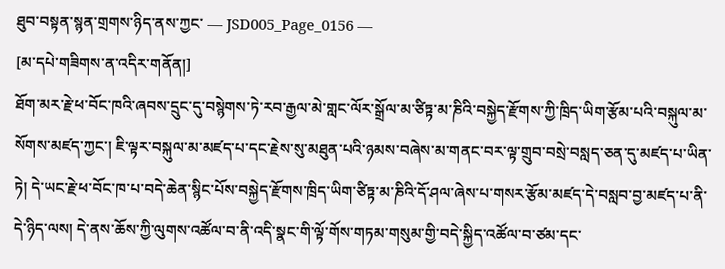ཐུབ་བསྟན་སྙན་གྲགས་ཉིད་ནས་ཀྱང་ ― JSD005_Page_0156 ―
[མ་དཔེ་གཟིགས་ན་འདིར་གནོན།]
ཐོག་མར་རྗེ་ཕ་བོང་ཁའི་ཞབས་དྲུང་དུ་བསྙེགས་ཏེ་རབ་རྒྱལ་མེ་གླང་ལོར་སྒྲོལ་མ་ཙིཏྟ་མ་ཎིའི་བསྐྱེད་རྫོགས་ཀྱི་ཁྲིད་ཡིག་རྩོམ་པའི་བསྐུལ་མ་སོགས་མཛད་ཀྱང་། ཇི་ལྟར་བསྐུལ་མ་མཛད་པ་དང་རྗེས་སུ་མཐུན་པའི་ཉམས་བཞེས་མ་གནང་བར་ལྟ་གྲུབ་བསྲེ་བསླད་ཅན་དུ་མཛད་པ་ཡིན་ཏེ། དེ་ཡང་རྗེ་ཕ་བོང་ཁ་པ་བདེ་ཆེན་སྙིང་པོས་བསྐྱེད་རྫོགས་ཁྲིད་ཡིག་ཙིཏྟ་མ་ཎིའི་དོ་ཤལ་ཞེས་པ་གསར་རྩོམ་མཛད་དེ་བསླབ་བྱ་མཛད་པ་ནི་དེ་ཉིད་ལས། དེ་ནས་ཆོས་ཀྱི་ལུགས་འཚོལ་བ་ནི་འདི་སྣང་གི་ལྟོ་གོས་གཏམ་གསུམ་གྱི་བདེ་སྐྱིད་འཚོལ་བ་ཙམ་དང་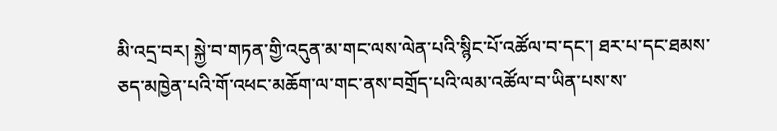མི་འདྲ་བར། སྐྱེ་བ་གཏན་གྱི་འདུན་མ་གང་ལས་ལེན་པའི་སྙིང་པོ་འཚོལ་བ་དང་། ཐར་པ་དང་ཐམས་ཅད་མཁྱེན་པའི་གོ་འཕང་མཆོག་ལ་གང་ནས་བགྲོད་པའི་ལམ་འཚོལ་བ་ཡིན་པས་ས་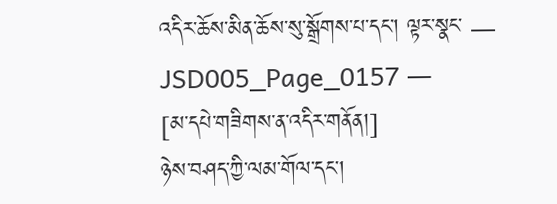འདིར་ཆོས་མིན་ཆོས་སུ་སྒྲོགས་པ་དང་། ལྟར་སྣང་ ― JSD005_Page_0157 ―
[མ་དཔེ་གཟིགས་ན་འདིར་གནོན།]
ཉེས་བཤད་ཀྱི་ལམ་གོལ་དང་།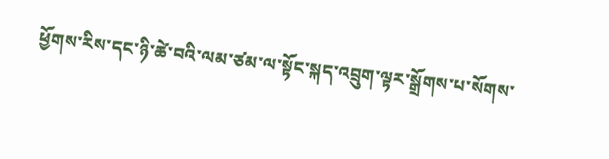ཕྱོགས་རིས་དང་ཉི་ཚེ་བའི་ལམ་ཙམ་ལ་སྟོང་སྐད་འབྲུག་ལྟར་སྒྲོགས་པ་སོགས་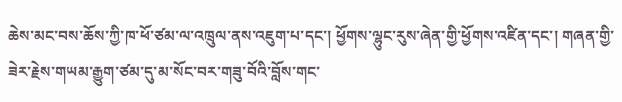ཆེས་མང་བས་ཆོས་ཀྱི་ཁ་ཕོ་ཙམ་ལ་འཁྲུལ་ནས་འཇུག་པ་དང་། ཕྱོགས་ལྷུང་རུས་ཞེན་གྱི་ཕྱོགས་འཛིན་དང་། གཞན་གྱི་ཟེར་རྗེས་གཡམ་རྒྱུག་ཙམ་དུ་མ་སོང་བར་གཟུ་བོའི་བློས་གང་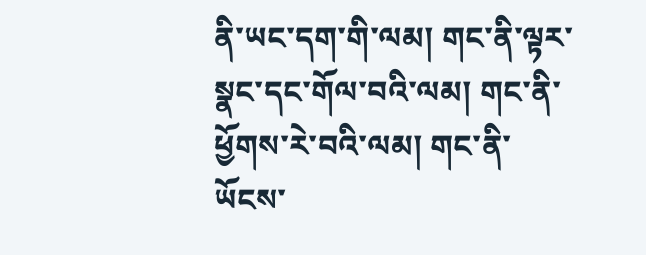ནི་ཡང་དག་གི་ལམ། གང་ནི་ལྟར་སྣང་དང་གོལ་བའི་ལམ། གང་ནི་ཕྱོགས་རེ་བའི་ལམ། གང་ནི་ཡོངས་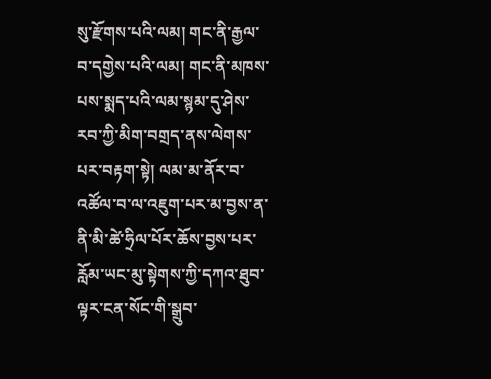སུ་རྫོགས་པའི་ལམ། གང་ནི་རྒྱལ་བ་དགྱེས་པའི་ལམ། གང་ནི་མཁས་པས་སྨད་པའི་ལམ་སྙམ་དུ་ཤེས་རབ་ཀྱི་མིག་བགྲད་ནས་ལེགས་པར་བརྟག་སྟེ། ལམ་མ་ནོར་བ་འཚོལ་བ་ལ་འཇུག་པར་མ་བྱས་ན་ནི་མི་ཚེ་ཧྲིལ་པོར་ཆོས་བྱས་པར་རློམ་ཡང་མུ་སྟེགས་ཀྱི་དཀའ་ཐུབ་ལྟར་ངན་སོང་གི་སྒྲུབ་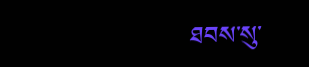ཐབས་སུ་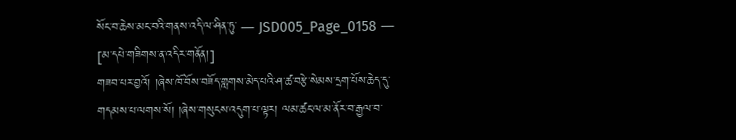སོང་བ་ཆེས་མང་བའི་གནས་འདི་ལ་ཤིན་ཏུ་ ― JSD005_Page_0158 ―
[མ་དཔེ་གཟིགས་ན་འདིར་གནོན།]
གཟབ་པར་བྱའོ། །ཞེས་ཁོ་བོས་བཟོད་གླགས་མེད་པའི་ཤ་ཚ་བརྩེ་སེམས་དྲག་པོས་ཆེད་དུ་གདམས་པ་ལགས་སོ། །ཞེས་གསུངས་འདུག་པ་ལྟར། ལམ་ཚང་ལ་མ་ནོར་བ་རྒྱལ་བ་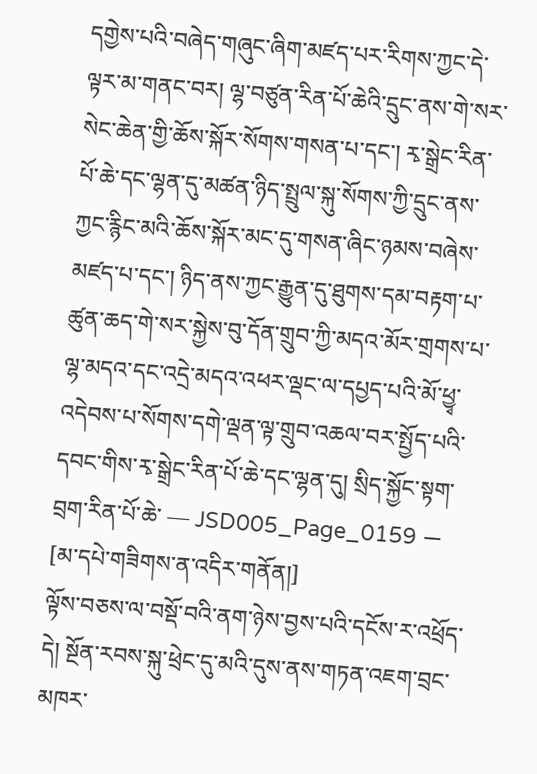དགྱེས་པའི་བཞེད་གཞུང་ཞིག་མཛད་པར་རིགས་ཀྱང་དེ་ལྟར་མ་གནང་བར། ལྷ་བཙུན་རིན་པོ་ཆེའི་དྲུང་ནས་གེ་སར་སེང་ཆེན་གྱི་ཆོས་སྐོར་སོགས་གསན་པ་དང་། རྭ་སྒྲེང་རིན་པོ་ཆེ་དང་ལྷན་དུ་མཚན་ཉིད་སྤྲུལ་སྐུ་སོགས་ཀྱི་དྲུང་ནས་ཀྱང་རྙིང་མའི་ཆོས་སྐོར་མང་དུ་གསན་ཞིང་ཉམས་བཞེས་མཛད་པ་དང་། ཉིད་ནས་ཀྱང་རྒྱུན་དུ་ཐུགས་དམ་བརྟག་པ་ཚུན་ཆད་གེ་སར་སྐྱེས་བུ་དོན་གྲུབ་ཀྱི་མདའ་མོར་གྲགས་པ་ལྷ་མདའ་དང་འདྲེ་མདའ་འཕར་ལྡང་ལ་དཔྱད་པའི་མོ་ཕྱྭ་འདེབས་པ་སོགས་དགེ་ལྡན་ལྟ་གྲུབ་འཆལ་བར་སྤྱོད་པའི་དབང་གིས་རྭ་སྒྲེང་རིན་པོ་ཆེ་དང་ལྷན་དུ། སྲིད་སྐྱོང་སྟག་བྲག་རིན་པོ་ཆེ་ ― JSD005_Page_0159 ―
[མ་དཔེ་གཟིགས་ན་འདིར་གནོན།]
ལྟོས་བཅས་ལ་བསྡོ་བའི་ནག་ཉེས་བྱས་པའི་དངོས་ར་འཕྲོད་དེ། སྔོན་རབས་སྐུ་ཕྲེང་དུ་མའི་དུས་ནས་གཏན་འཇག་བྲང་མཁར་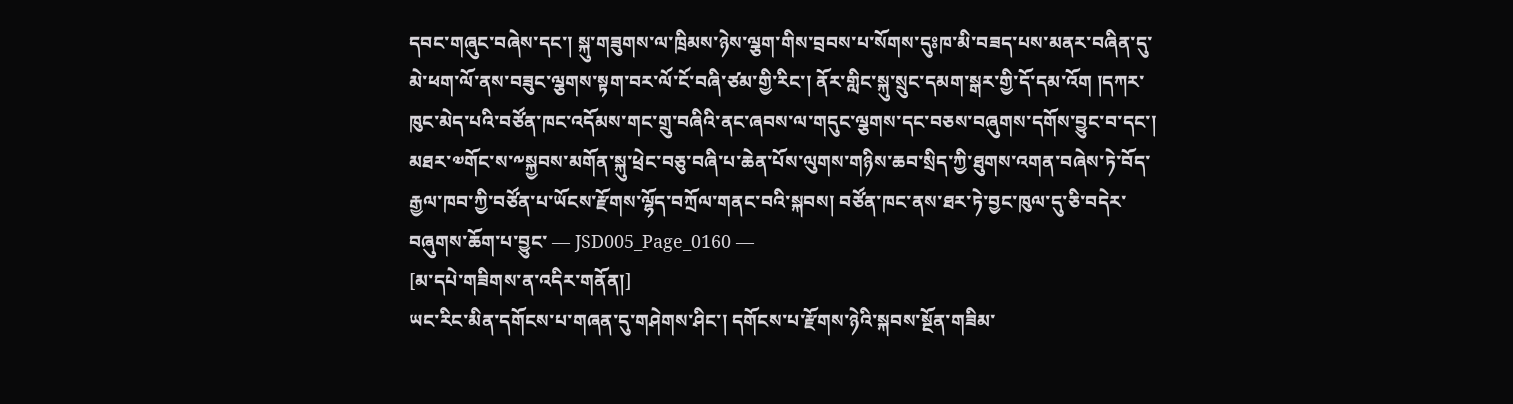དབང་གཞུང་བཞེས་དང་། སྐུ་གཟུགས་ལ་ཁྲིམས་ཉེས་ལྕག་གིས་བྲབས་པ་སོགས་དུཿཁ་མི་བཟད་པས་མནར་བཞིན་དུ་མེ་ཕག་ལོ་ནས་བཟུང་ལྕགས་སྟག་བར་ལོ་ངོ་བཞི་ཙམ་གྱི་རིང་། ནོར་གླིང་སྐུ་སྲུང་དམག་སྒར་གྱི་དོ་དམ་འོག །དཀར་ཁུང་མེད་པའི་བཙོན་ཁང་འདོམས་གང་གྲུ་བཞིའི་ནང་ཞབས་ལ་གདུང་ལྕགས་དང་བཅས་བཞུགས་དགོས་བྱུང་བ་དང་། མཐར་༧གོང་ས་༸སྐྱབས་མགོན་སྐུ་ཕྲེང་བཅུ་བཞི་པ་ཆེན་པོས་ལུགས་གཉིས་ཆབ་སྲིད་ཀྱི་ཐུགས་འགན་བཞེས་ཏེ་བོད་རྒྱལ་ཁབ་ཀྱི་བཙོན་པ་ཡོངས་རྫོགས་ལྷོད་བཀྲོལ་གནང་བའི་སྐབས། བཙོན་ཁང་ནས་ཐར་ཏེ་བྱང་ཁུལ་དུ་ཅི་བདེར་བཞུགས་ཆོག་པ་བྱུང་ ― JSD005_Page_0160 ―
[མ་དཔེ་གཟིགས་ན་འདིར་གནོན།]
ཡང་རིང་མིན་དགོངས་པ་གཞན་དུ་གཤེགས་ཤིང་། དགོངས་པ་རྫོགས་ཉེའི་སྐབས་སྔོན་གཟིམ་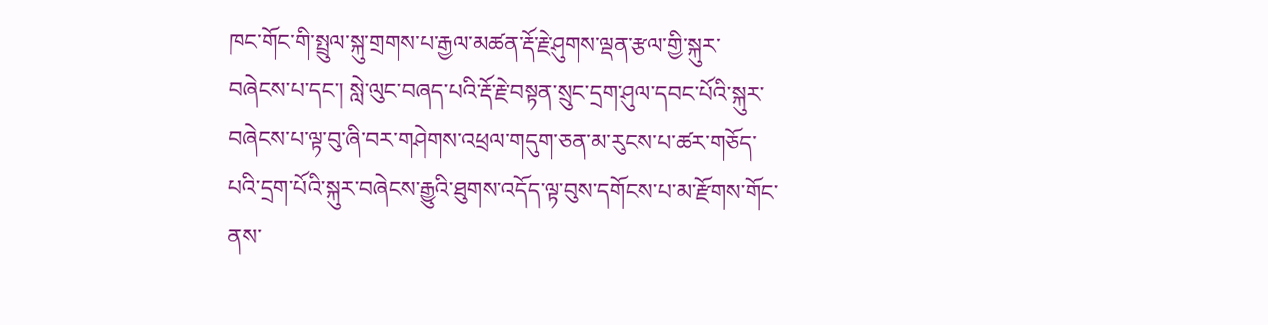ཁང་གོང་གི་སྤྲུལ་སྐུ་གྲགས་པ་རྒྱལ་མཚན་རྡོ་རྗེ་ཤུགས་ལྡན་རྩལ་གྱི་སྐུར་བཞེངས་པ་དང་། སླེ་ལུང་བཞད་པའི་རྡོ་རྗེ་བསྟན་སྲུང་དྲག་ཤུལ་དབང་པོའི་སྐུར་བཞེངས་པ་ལྟ་བུ་ཞི་བར་གཤེགས་འཕྲལ་གདུག་ཅན་མ་རུངས་པ་ཚར་གཅོད་པའི་དྲག་པོའི་སྐུར་བཞེངས་རྒྱུའི་ཐུགས་འདོད་ལྟ་བུས་དགོངས་པ་མ་རྫོགས་གོང་ནས་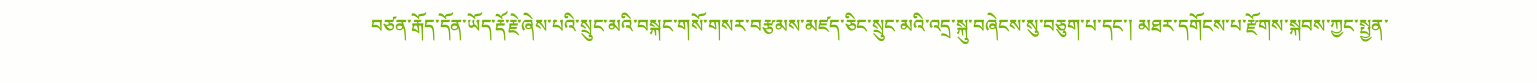བཙན་རྒོད་དོན་ཡོད་རྡོ་རྗེ་ཞེས་པའི་སྲུང་མའི་བསྐང་གསོ་གསར་བརྩམས་མཛད་ཅིང་སྲུང་མའི་འདྲ་སྐུ་བཞེངས་སུ་བཅུག་པ་དང་། མཐར་དགོངས་པ་རྫོགས་སྐབས་ཀྱང་སྤྱན་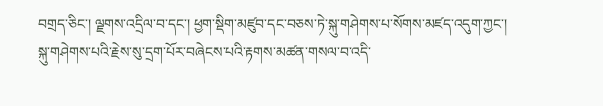བགྲད་ཅིང་། ལྗགས་འདྲིལ་བ་དང་། ཕྱག་སྡིག་མཛུབ་དང་བཅས་ཏེ་སྐུ་གཤེགས་པ་སོགས་མཛད་འདུག་ཀྱང་། སྐུ་གཤེགས་པའི་རྗེས་སུ་དྲག་པོར་བཞེངས་པའི་རྟགས་མཚན་གསལ་བ་འདི་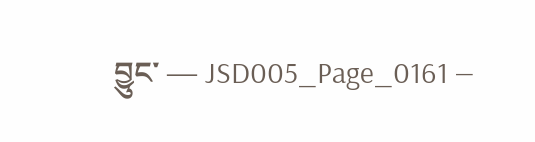བྱུང་ ― JSD005_Page_0161 ―